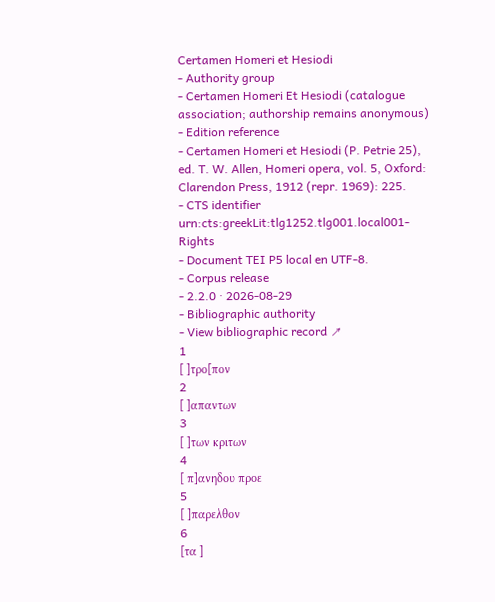Certamen Homeri et Hesiodi
- Authority group
- Certamen Homeri Et Hesiodi (catalogue association; authorship remains anonymous)
- Edition reference
- Certamen Homeri et Hesiodi (P. Petrie 25), ed. T. W. Allen, Homeri opera, vol. 5, Oxford: Clarendon Press, 1912 (repr. 1969): 225.
- CTS identifier
urn:cts:greekLit:tlg1252.tlg001.local001- Rights
- Document TEI P5 local en UTF-8.
- Corpus release
- 2.2.0 · 2026-08-29
- Bibliographic authority
- View bibliographic record ↗
1
[ ]τρο[πον
2
[ ]απαντων
3
[ ]των κριτων
4
[ π]ανηδου προε
5
[ ]παρελθον
6
[τα ]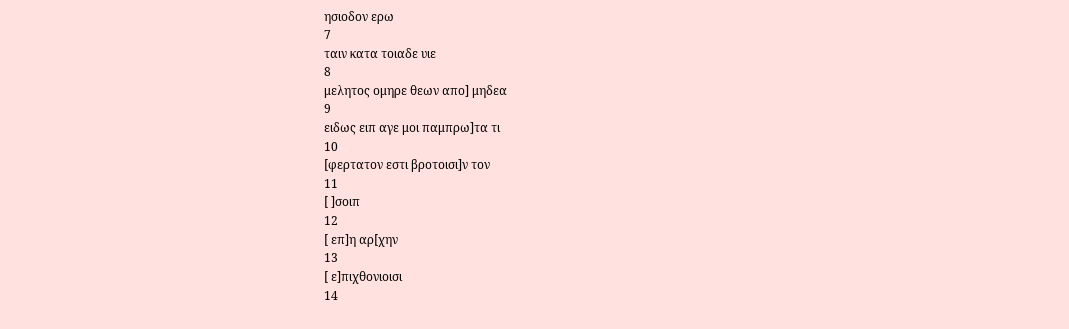ησιοδον ερω
7
ταιν κατα τοιαδε υιε
8
μελητος ομηρε θεων απο] μηδεα
9
ειδως ειπ αγε μοι παμπρω]τα τι
10
[φερτατον εστι βροτοισι]ν τον
11
[ ]σοιπ
12
[ επ]η αρ[χην
13
[ ε]πιχθονιοισι
14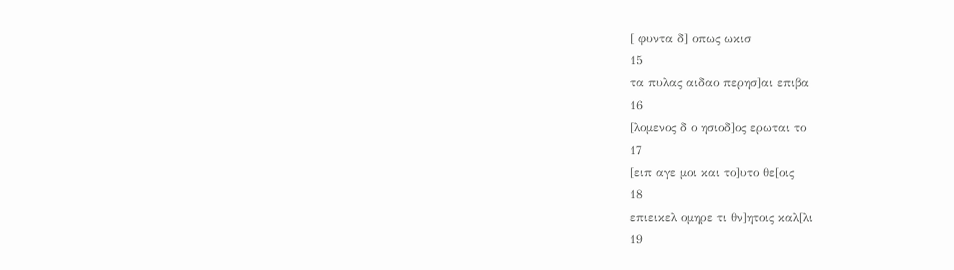[ φυντα δ] οπως ωκισ
15
τα πυλας αιδαο περησ]αι επιβα
16
[λομενος δ ο ησιοδ]ος ερωται το
17
[ειπ αγε μοι και το]υτο θε[οις
18
επιεικελ ομηρε τι θν]ητοις καλ[λι
19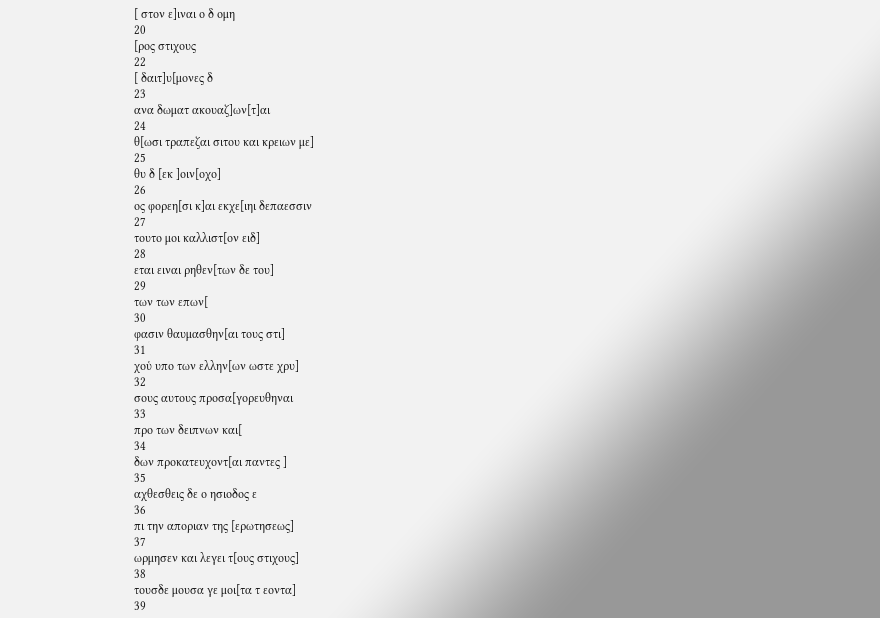[ στον ε]ιναι ο δ ομη
20
[ρος στιχους
22
[ δαιτ]υ[μονες δ
23
ανα δωματ ακουαζ]ων[τ]αι
24
θ[ωσι τραπεζαι σιτου και κρειων με]
25
θυ δ [εκ ]οιν[οχο]
26
ος φορεη[σι κ]αι εκχε[ιηι δεπαεσσιν
27
τουτο μοι καλλιστ[ον ειδ]
28
εται ειναι ρηθεν[των δε του]
29
των των επων[
30
φασιν θαυμασθην[αι τους στι]
31
χοὑ υπο των ελλην[ων ωστε χρυ]
32
σους αυτους προσα[γορευθηναι
33
προ των δειπνων και[
34
δων προκατευχοντ[αι παντες ]
35
αχθεσθεις δε ο ησιοδος ε
36
πι την αποριαν της [ερωτησεως]
37
ωρμησεν και λεγει τ[ους στιχους]
38
τουσδε μουσα γε μοι[τα τ εοντα]
39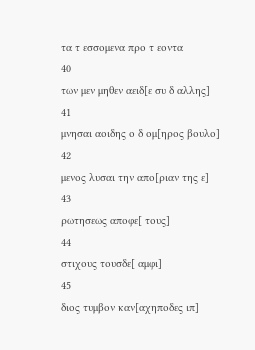τα τ εσσομενα προ τ εοντα
40
των μεν μηθεν αειδ[ε συ δ αλλης]
41
μνησαι αοιδης ο δ ομ[ηρος βουλο]
42
μενος λυσαι την απο[ριαν της ε]
43
ρωτησεως αποφε[ τους]
44
στιχους τουσδε[ αμφι]
45
διος τυμβον καν[αχηποδες ιπ]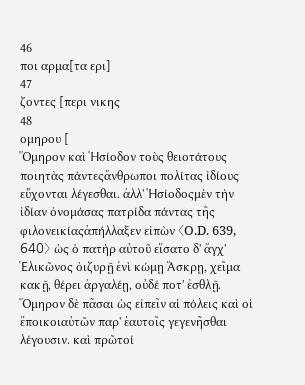46
ποι αρμα[τα ερι]
47
ζοντες [περι νικης
48
ομηρου [
Ὅμηρον καὶ Ἡσίοδον τοὺς θειοτάτους ποιητὰς πάντεςἄνθρωποι πολίτας ἰδίους εὔχονται λέγεσθαι. ἀλλ' Ἡσίοδοςμὲν τὴν ἰδίαν ὀνομάσας πατρίδα πάντας τῆς φιλονεικίαςἀπήλλαξεν εἰπὼν 〈O.D. 639, 640〉 ὡς ὁ πατὴρ αὐτοῦ εἵσατο δ' ἄγχ' Ἑλικῶνος ὀιζυρῇ ἐνὶ κώμῃ Ἄσκρῃ, χεῖμα κακῇ, θέρει ἀργαλέῃ, οὐδέ ποτ' ἐσθλῇ. Ὅμηρον δὲ πᾶσαι ὡς εἰπεῖν αἱ πόλεις καὶ οἱ ἔποικοιαὐτῶν παρ' ἑαυτοῖς γεγενῆσθαι λέγουσιν. καὶ πρῶτοί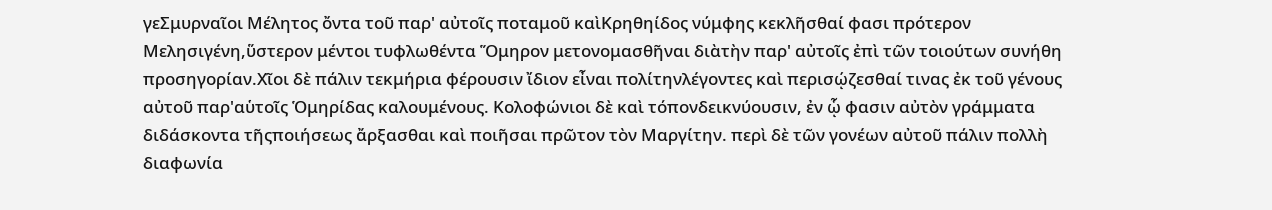γεΣμυρναῖοι Μέλητος ὄντα τοῦ παρ' αὐτοῖς ποταμοῦ καὶΚρηθηίδος νύμφης κεκλῆσθαί φασι πρότερον Μελησιγένη,ὕστερον μέντοι τυφλωθέντα Ὅμηρον μετονομασθῆναι διὰτὴν παρ' αὐτοῖς ἐπὶ τῶν τοιούτων συνήθη προσηγορίαν.Χῖοι δὲ πάλιν τεκμήρια φέρουσιν ἴδιον εἶναι πολίτηνλέγοντες καὶ περισῴζεσθαί τινας ἐκ τοῦ γένους αὐτοῦ παρ'αὑτοῖς Ὁμηρίδας καλουμένους. Κολοφώνιοι δὲ καὶ τόπονδεικνύουσιν, ἐν ᾧ φασιν αὐτὸν γράμματα διδάσκοντα τῆςποιήσεως ἄρξασθαι καὶ ποιῆσαι πρῶτον τὸν Μαργίτην. περὶ δὲ τῶν γονέων αὐτοῦ πάλιν πολλὴ διαφωνία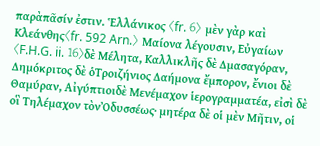παρὰπᾶσίν ἐστιν. Ἑλλάνικος 〈fr. 6〉 μὲν γὰρ καὶ Κλεάνθης〈fr. 592 Arn.〉 Μαίονα λέγουσιν, Εὐγαίων 〈F.H.G. ii. 16〉δὲ Μέλητα, Καλλικλῆς δὲ Δμασαγόραν, Δημόκριτος δὲ ὁΤροιζήνιος Δαήμονα ἔμπορον, ἔνιοι δὲ Θαμύραν, Αἰγύπτιοιδὲ Μενέμαχον ἱερογραμματέα, εἰσὶ δὲ οἳ Τηλέμαχον τὸνὈδυσσέως· μητέρα δὲ οἱ μὲν Μῆτιν, οἱ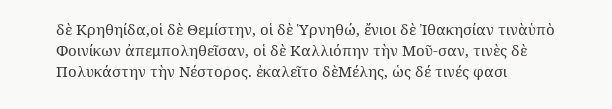δὲ Κρηθηίδα,οἱ δὲ Θεμίστην, οἱ δὲ Ὑρνηθώ, ἔνιοι δὲ Ἰθακησίαν τινὰὑπὸ Φοινίκων ἀπεμποληθεῖσαν, οἱ δὲ Καλλιόπην τὴν Μοῦ-σαν, τινὲς δὲ Πολυκάστην τὴν Νέστορος. ἐκαλεῖτο δὲΜέλης, ὡς δέ τινές φασι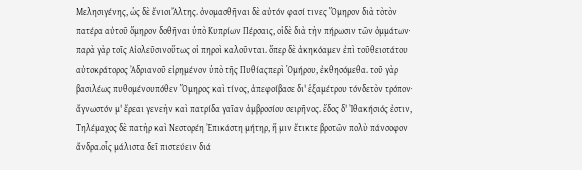Μελησιγένης, ὡς δὲ ἔνιοιἌλτης. ὀνομασθῆναι δὲ αὐτόν φασί τινες Ὅμηρον διὰ τὸτὸν πατέρα αὐτοῦ ὅμηρον δοθῆναι ὑπὸ Κυπρίων Πέρσαις, οἱδὲ διὰ τὴν πήρωσιν τῶν ὀμμάτων· παρὰ γὰρ τοῖς Αἰολεῦσινοὕτως οἱ πηροὶ καλοῦνται. ὅπερ δὲ ἀκηκόαμεν ἐπὶ τοῦθειοτάτου αὐτοκράτορος Ἀδριανοῦ εἰρημένον ὑπὸ τῆς Πυθίαςπερὶ Ὁμήρου, ἐκθησόμεθα. τοῦ γὰρ βασιλέως πυθομένουπόθεν Ὅμηρος καὶ τίνος, ἀπεφοίβασε δι' ἑξαμέτρου τόνδετὸν τρόπον· ἄγνωστόν μ' ἔρεαι γενεὴν καὶ πατρίδα γαῖαν ἀμβροσίου σειρῆνος. ἕδος δ' Ἰθακήσιός ἐστιν, Τηλέμαχος δὲ πατὴρ καὶ Νεστορέη Ἐπικάστη μήτηρ, ἥ μιν ἔτικτε βροτῶν πολὺ πάνσοφον ἄνδρα.οἷς μάλιστα δεῖ πιστεύειν διά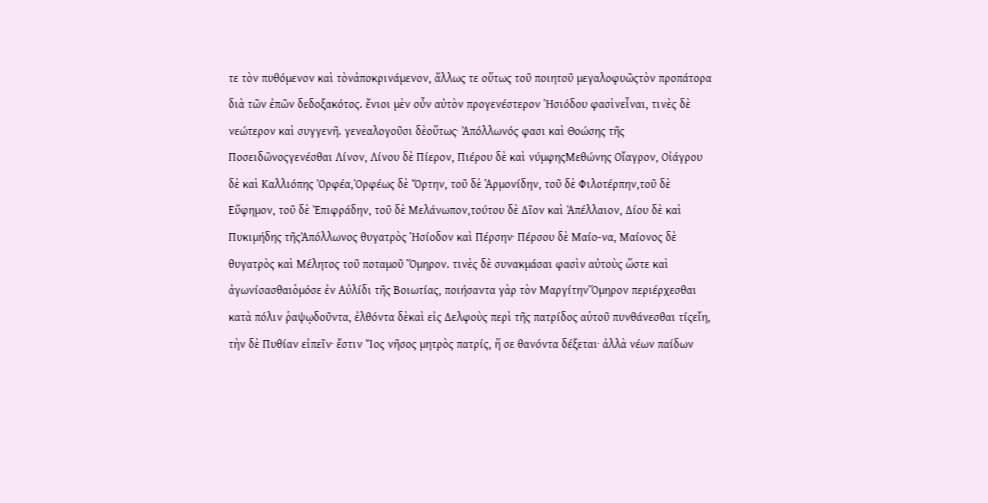τε τὸν πυθόμενον καὶ τὸνἀποκρινάμενον, ἄλλως τε οὕτως τοῦ ποιητοῦ μεγαλοφυῶςτὸν προπάτορα διὰ τῶν ἐπῶν δεδοξακότος. ἔνιοι μὲν οὖν αὐτὸν προγενέστερον Ἡσιόδου φασὶνεἶναι, τινὲς δὲ νεώτερον καὶ συγγενῆ. γενεαλογοῦσι δὲοὕτως· Ἀπόλλωνός φασι καὶ Θοώσης τῆς Ποσειδῶνοςγενέσθαι Λίνον, Λίνου δὲ Πίερον, Πιέρου δὲ καὶ νύμφηςΜεθώνης Οἴαγρον, Οἰάγρου δὲ καὶ Καλλιόπης Ὀρφέα,Ὀρφέως δὲ Ὄρτην, τοῦ δὲ Ἁρμονίδην, τοῦ δὲ Φιλοτέρπην,τοῦ δὲ Εὔφημον, τοῦ δὲ Ἐπιφράδην, τοῦ δὲ Μελάνωπον,τούτου δὲ Δῖον καὶ Ἀπέλλαιον, Δίου δὲ καὶ Πυκιμήδης τῆςἈπόλλωνος θυγατρὸς Ἡσίοδον καὶ Πέρσην· Πέρσου δὲ Μαίο-να, Μαίονος δὲ θυγατρὸς καὶ Μέλητος τοῦ ποταμοῦ Ὅμηρον. τινὲς δὲ συνακμάσαι φασὶν αὐτοὺς ὥστε καὶ ἀγωνίσασθαιὁμόσε ἐν Αὐλίδι τῆς Βοιωτίας, ποιήσαντα γὰρ τὸν ΜαργίτηνὍμηρον περιέρχεσθαι κατὰ πόλιν ῥαψῳδοῦντα, ἐλθόντα δὲκαὶ εἰς Δελφοὺς περὶ τῆς πατρίδος αὑτοῦ πυνθάνεσθαι τίςεἴη, τὴν δὲ Πυθίαν εἰπεῖν· ἔστιν Ἴος νῆσος μητρὸς πατρίς, ἥ σε θανόντα δέξεται· ἀλλὰ νέων παίδων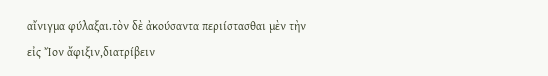αἴνιγμα φύλαξαι.τὸν δὲ ἀκούσαντα περιίστασθαι μὲν τὴν εἰς Ἴον ἄφιξιν,διατρίβειν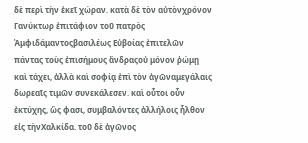δὲ περὶ τὴν ἐκεῖ χώραν. κατὰ δὲ τὸν αὐτὸνχρόνον Γανύκτωρ ἐπιτάφιον τοῦ πατρὸς Ἀμφιδάμαντοςβασιλέως Εὐβοίας ἐπιτελῶν πάντας τοὺς ἐπισήμους ἄνδραςοὐ μόνον ῥώμῃ καὶ τάχει, ἀλλὰ καὶ σοφίᾳ ἐπὶ τὸν ἀγῶναμεγάλαις δωρεαῖς τιμῶν συνεκάλεσεν. καὶ οὗτοι οὖν ἐκτύχης, ὥς φασι, συμβαλόντες ἀλλήλοις ἦλθον εἰς τὴνΧαλκίδα. τοῦ δὲ ἀγῶνος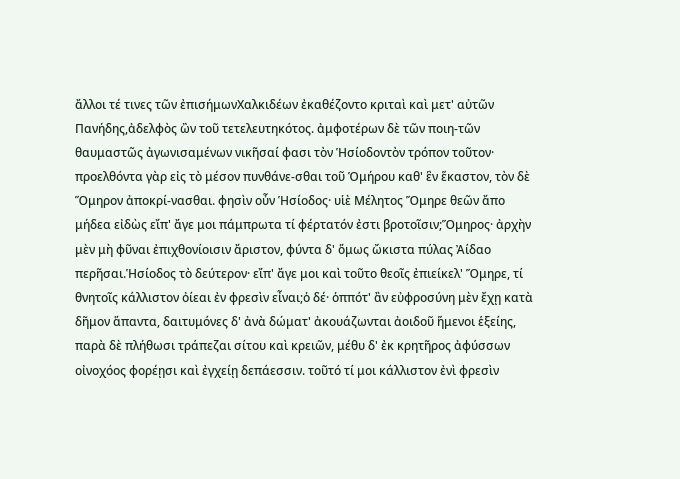ἄλλοι τέ τινες τῶν ἐπισήμωνΧαλκιδέων ἐκαθέζοντο κριταὶ καὶ μετ' αὐτῶν Πανήδης,ἀδελφὸς ὢν τοῦ τετελευτηκότος. ἀμφοτέρων δὲ τῶν ποιη-τῶν θαυμαστῶς ἀγωνισαμένων νικῆσαί φασι τὸν Ἡσίοδοντὸν τρόπον τοῦτον· προελθόντα γὰρ εἰς τὸ μέσον πυνθάνε-σθαι τοῦ Ὁμήρου καθ' ἓν ἕκαστον, τὸν δὲ Ὅμηρον ἀποκρί-νασθαι. φησὶν οὖν Ἡσίοδος· υἱὲ Μέλητος Ὅμηρε θεῶν ἄπο μήδεα εἰδὼς εἴπ' ἄγε μοι πάμπρωτα τί φέρτατόν ἐστι βροτοῖσιν;Ὅμηρος· ἀρχὴν μὲν μὴ φῦναι ἐπιχθονίοισιν ἄριστον, φύντα δ' ὅμως ὤκιστα πύλας Ἀίδαο περῆσαι.Ἡσίοδος τὸ δεύτερον· εἴπ' ἄγε μοι καὶ τοῦτο θεοῖς ἐπιείκελ' Ὅμηρε, τί θνητοῖς κάλλιστον ὀίεαι ἐν φρεσὶν εἶναι;ὁ δέ· ὁππότ' ἂν εὐφροσύνη μὲν ἔχῃ κατὰ δῆμον ἅπαντα, δαιτυμόνες δ' ἀνὰ δώματ' ἀκουάζωνται ἀοιδοῦ ἥμενοι ἑξείης, παρὰ δὲ πλήθωσι τράπεζαι σίτου καὶ κρειῶν, μέθυ δ' ἐκ κρητῆρος ἀφύσσων οἰνοχόος φορέῃσι καὶ ἐγχείῃ δεπάεσσιν. τοῦτό τί μοι κάλλιστον ἐνὶ φρεσὶν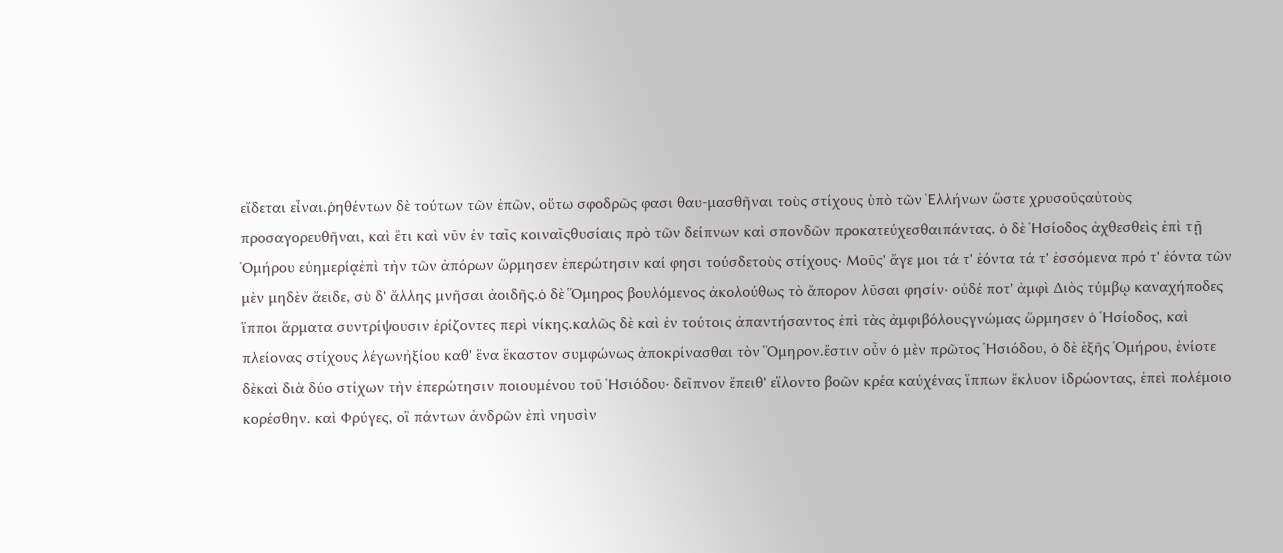εἴδεται εἶναι.ῥηθέντων δὲ τούτων τῶν ἐπῶν, οὕτω σφοδρῶς φασι θαυ-μασθῆναι τοὺς στίχους ὑπὸ τῶν Ἑλλήνων ὥστε χρυσοῦςαὐτοὺς προσαγορευθῆναι, καὶ ἔτι καὶ νῦν ἐν ταῖς κοιναῖςθυσίαις πρὸ τῶν δείπνων καὶ σπονδῶν προκατεύχεσθαιπάντας. ὁ δὲ Ἡσίοδος ἀχθεσθεὶς ἐπὶ τῇ Ὁμήρου εὐημερίᾳἐπὶ τὴν τῶν ἀπόρων ὥρμησεν ἐπερώτησιν καί φησι τούσδετοὺς στίχους· Μοῦς' ἄγε μοι τά τ' ἐόντα τά τ' ἐσσόμενα πρό τ' ἐόντα τῶν μὲν μηδὲν ἄειδε, σὺ δ' ἄλλης μνῆσαι ἀοιδῆς.ὁ δὲ Ὅμηρος βουλόμενος ἀκολούθως τὸ ἄπορον λῦσαι φησίν· οὐδέ ποτ' ἀμφὶ Διὸς τύμβῳ καναχήποδες ἵπποι ἅρματα συντρίψουσιν ἐρίζοντες περὶ νίκης.καλῶς δὲ καὶ ἐν τούτοις ἀπαντήσαντος ἐπὶ τὰς ἀμφιβόλουςγνώμας ὥρμησεν ὁ Ἡσίοδος, καὶ πλείονας στίχους λέγωνἠξίου καθ' ἕνα ἕκαστον συμφώνως ἀποκρίνασθαι τὸν Ὅμηρον.ἔστιν οὖν ὁ μὲν πρῶτος Ἡσιόδου, ὁ δὲ ἑξῆς Ὁμήρου, ἐνίοτε δὲκαὶ διὰ δύο στίχων τὴν ἐπερώτησιν ποιουμένου τοῦ Ἡσιόδου· δεῖπνον ἔπειθ' εἵλοντο βοῶν κρέα καὐχένας ἵππων ἔκλυον ἱδρώοντας, ἐπεὶ πολέμοιο κορέσθην. καὶ Φρύγες, οἳ πάντων ἀνδρῶν ἐπὶ νηυσὶν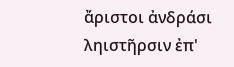ἄριστοι ἀνδράσι ληιστῆρσιν ἐπ'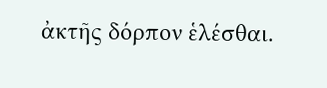ἀκτῆς δόρπον ἑλέσθαι.